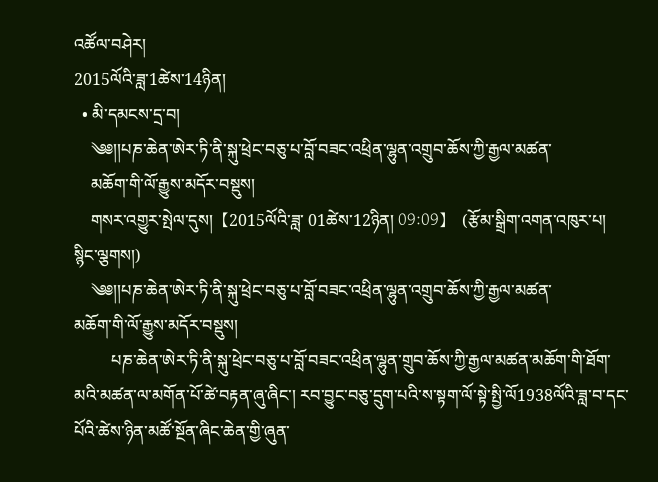འཚོལ་བཤེར།
2015ལོའི་ཟླ་1ཚེས་14ཉིན།
  • མི་དམངས་དྲ་བ།
    ༄༅།།པཎ་ཆེན་ཨེར་ཏི་ནི་སྐུ་ཕྲེང་བཅུ་པ་བློ་བཟང་འཕྲིན་ལྷུན་འགྲུབ་ཆོས་ཀྱི་རྒྱལ་མཚན་
    མཆོག་གི་ལོ་རྒྱུས་མདོར་བསྡུས།
    གསར་འགྱུར་སྤེལ་དུས།  【2015ལོའི་ཟླ་ 01ཚེས་12ཉིན། 09:09】   (རྩོམ་སྒྲིག་འགན་འཁུར་པ། སྙིང་ལྕགས།)
    ༄༅།།པཎ་ཆེན་ཨེར་ཏི་ནི་སྐུ་ཕྲེང་བཅུ་པ་བློ་བཟང་འཕྲིན་ལྷུན་འགྲུབ་ཆོས་ཀྱི་རྒྱལ་མཚན་
མཆོག་གི་ལོ་རྒྱུས་མདོར་བསྡུས།
         པཎ་ཆེན་ཨེར་ཏི་ནི་སྐུ་ཕྲེང་བཅུ་པ་བློ་བཟང་འཕྲིན་ལྷུན་གྲུབ་ཆོས་ཀྱི་རྒྱལ་མཚན་མཆོག་གི་ཐོག་མའི་མཚན་ལ་མགོན་པོ་ཚེ་བརྟན་ཞུ་ཞིང་། རབ་བྱུང་བཅུ་དྲུག་པའི་ས་སྟག་ལོ་སྟེ་སྤྱི་ལོ1938ལོའི་ཟླ་བ་དང་པོའི་ཚེས་ཉིན་མཚོ་སྔོན་ཞིང་ཆེན་གྱི་ཞུན་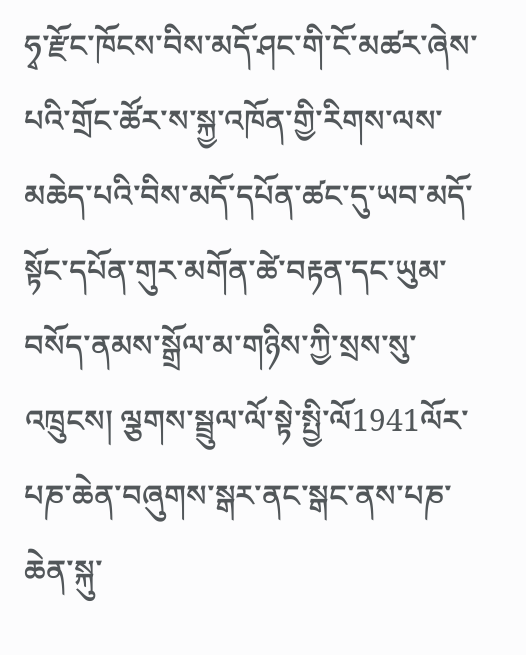ཧྭ་རྫོང་ཁོངས་བིས་མདོ་ཤང་གི་ངོ་མཚར་ཞེས་པའི་གྲོང་ཚོར་ས་སྐྱ་འཁོན་གྱི་རིགས་ལས་མཆེད་པའི་བིས་མདོ་དཔོན་ཚང་དུ་ཡབ་མདོ་སྟོང་དཔོན་གུར་མགོན་ཚེ་བརྟན་དང་ཡུམ་བསོད་ནམས་སྒྲོལ་མ་གཉིས་ཀྱི་སྲས་སུ་འཁྲུངས། ལྕགས་སྦྲུལ་ལོ་སྟེ་སྤྱི་ལོ1941ལོར་པཎ་ཆེན་བཞུགས་སྒར་ནང་སྒང་ནས་པཎ་ཆེན་སྐུ་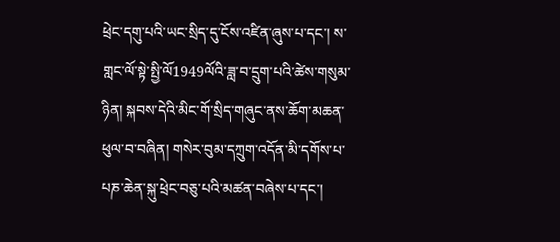ཕྲེང་དགུ་པའི་ཡང་སྲིད་དུ་ངོས་འཛིན་ཞུས་པ་དང་། ས་གླང་ལོ་སྟེ་སྤྱི་ལོ1949ལོའི་ཟླ་བ་དྲུག་པའི་ཚེས་གསུམ་ཉིན། སྐབས་དེའི་མིང་གོ་སྲིད་གཞུང་ནས་ཆོག་མཆན་ཕུལ་བ་བཞིན། གསེར་བུམ་དཀྲུག་འདོན་མི་དགོས་པ་པཎ་ཆེན་སྐུ་ཕྲེང་བཅུ་པའི་མཚན་བཞེས་པ་དང་།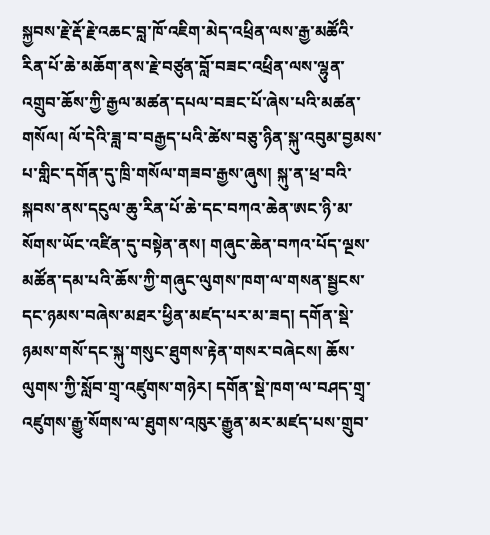སྐྱབས་རྗེ་རྡོ་རྗེ་འཆང་བླ་ཁོ་འཇིག་མེད་འཕྲིན་ལས་རྒྱ་མཚོའི་རིན་པོ་ཆེ་མཆོག་ནས་རྗེ་བཙུན་བློ་བཟང་འཕྲིན་ལས་ལྷུན་འགྲུབ་ཆོས་ཀྱི་རྒྱལ་མཚན་དཔལ་བཟང་པོ་ཞེས་པའི་མཚན་གསོལ། ལོ་དེའི་ཟླ་བ་བརྒྱད་པའི་ཚེས་བཅུ་ཉིན་སྐུ་འབུམ་བྱམས་པ་གླིང་དགོན་དུ་ཁྲི་གསོལ་གཟབ་རྒྱས་ཞུས། སྐུ་ན་ཕྲ་བའི་སྐབས་ནས་དངུལ་ཆུ་རིན་པོ་ཆེ་དང་བཀའ་ཆེན་ཨང་ཉི་མ་སོགས་ཡོང་འཛིན་དུ་བསྟེན་ནས། གཞུང་ཆེན་བཀའ་པོད་ལྔས་མཚོན་དམ་པའི་ཆོས་ཀྱི་གཞུང་ལུགས་ཁག་ལ་གསན་སྦྱངས་དང་ཉམས་བཞེས་མཐར་ཕྱིན་མཛད་པར་མ་ཟད། དགོན་སྡེ་ཉམས་གསོ་དང་སྐུ་གསུང་ཐུགས་རྟེན་གསར་བཞེངས། ཆོས་ལུགས་ཀྱི་སློབ་གྲྭ་འཛུགས་གཉེར། དགོན་སྡེ་ཁག་ལ་བཤད་གྲྭ་འཛུགས་རྒྱུ་སོགས་ལ་ཐུགས་འཁུར་རྒྱུན་མར་མཛད་པས་གྲུབ་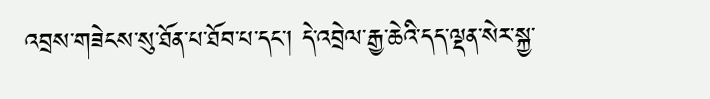འབྲས་གཟེངས་སུ་ཐོན་པ་ཐོབ་པ་དང་། དེ་འབྲེལ་རྒྱ་ཆེའི་དད་ལྡན་སེར་སྐྱ་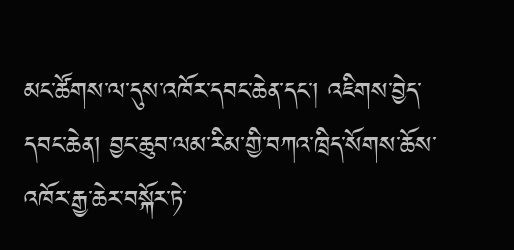མང་ཚོགས་ལ་དུས་འཁོར་དབང་ཆེན་དང་། འཇིགས་བྱེད་དབང་ཆེན། བྱང་ཆུབ་ལམ་རིམ་གྱི་བཀའ་ཁྲིད་སོགས་ཆོས་འཁོར་རྒྱ་ཆེར་བསྐོར་ཏེ་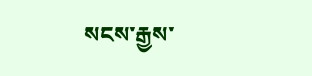སངས་རྒྱས་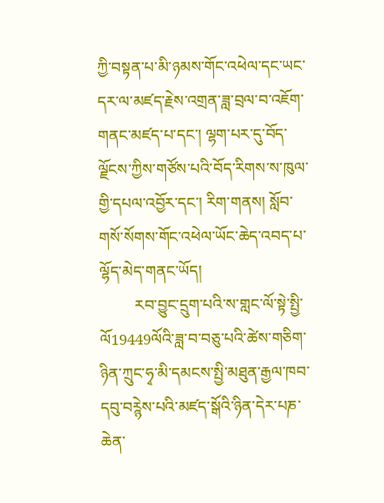ཀྱི་བསྟན་པ་མི་ཉམས་གོང་འཕེལ་དང་ཡང་དར་ལ་མཛད་རྗེས་འགྲན་ཟླ་བྲལ་བ་འཇོག་གནང་མཛད་པ་དང་། ལྷག་པར་དུ་བོད་ལྗོངས་ཀྱིས་གཙོས་པའི་བོད་རིགས་ས་ཁུལ་གྱི་དཔལ་འབྱོར་དང་། རིག་གནས། སློབ་གསོ་སོགས་གོང་འཕེལ་ཡོང་ཆེད་འབད་པ་ལྷོད་མེད་གནང་ཡོད།
         རབ་བྱུང་དྲུག་པའི་ས་གླང་ལོ་སྟེ་སྤྱི་ལོ19449ལོའི་ཟླ་བ་བཅུ་པའི་ཚེས་གཅིག་ཉིན་ཀྲུང་ཧྭ་མི་དམངས་སྤྱི་མཐུན་རྒྱལ་ཁབ་དབུ་བཪྙེས་པའི་མཛད་སྒོའི་ཉིན་དེར་པཎ་ཆེན་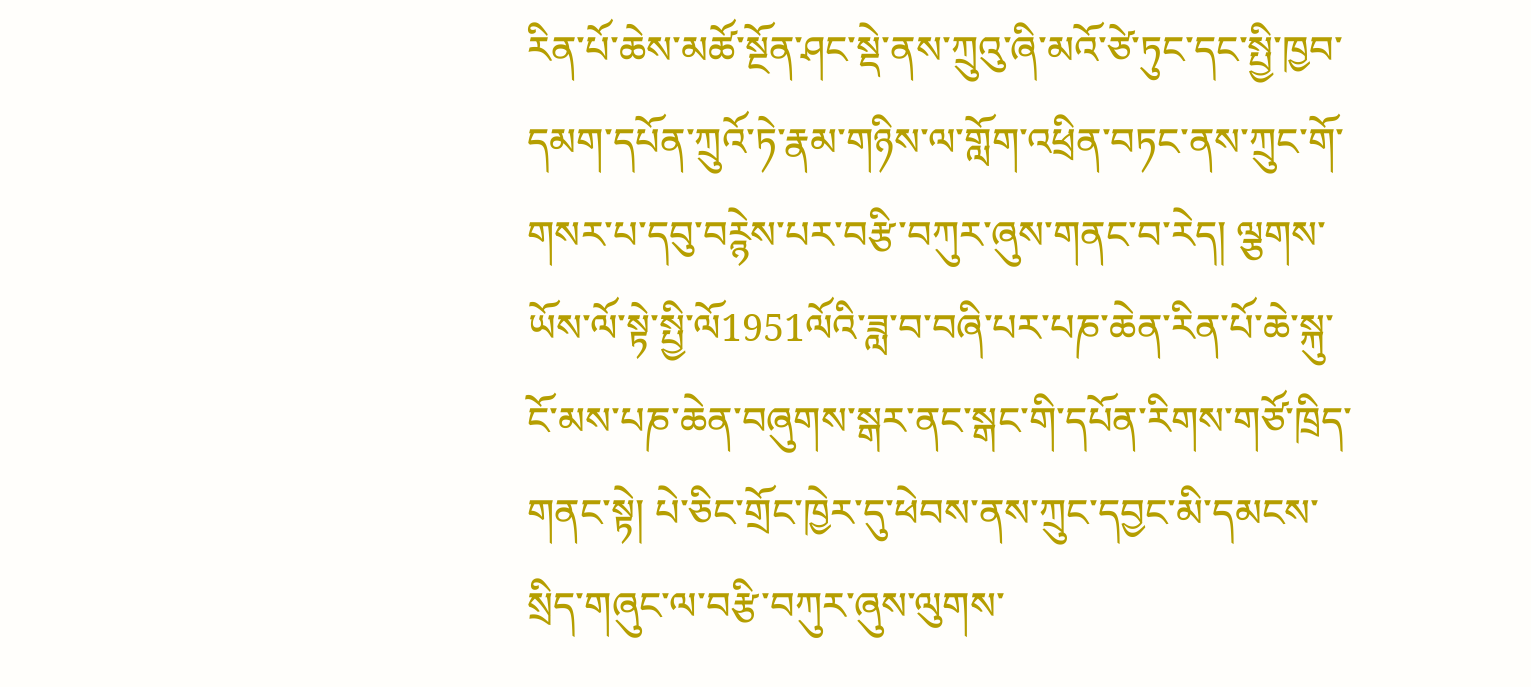རིན་པོ་ཆེས་མཚོ་སྔོན་ཤང་སྡེ་ནས་ཀྲུའུ་ཞི་མའོ་ཙེ་ཏུང་དང་སྤྱི་ཁྱབ་དམག་དཔོན་ཀྲུའོ་ཏེ་རྣམ་གཉིས་ལ་གློག་འཕྲིན་བཏང་ནས་ཀྲུང་གོ་གསར་པ་དབུ་བཪྙེས་པར་བརྩི་བཀུར་ཞུས་གནང་བ་རེད། ལྕགས་ཡོས་ལོ་སྟེ་སྤྱི་ལོ1951ལོའི་ཟླ་བ་བཞི་པར་པཎ་ཆེན་རིན་པོ་ཆེ་སྐུ་ངོ་མས་པཎ་ཆེན་བཞུགས་སྒར་ནང་སྒང་གི་དཔོན་རིགས་གཙོ་ཁྲིད་གནང་སྟེ། པེ་ཅིང་གྲོང་ཁྱེར་དུ་ཕེབས་ནས་ཀྲུང་དབྱང་མི་དམངས་སྲིད་གཞུང་ལ་བརྩི་བཀུར་ཞུས་ལུགས་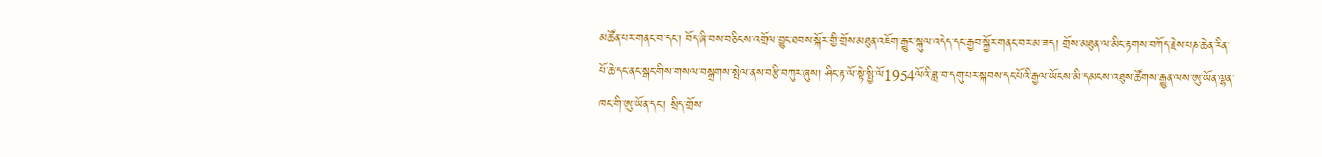མཚོན་པར་གནང་བ་དང་། བོད་ཞི་བས་བཅིངས་འགྲོལ་བྱུང་ཐབས་སྐོར་གྱི་གྲོས་མཐུན་འཇོག་རྒྱུར་སྐུལ་འདེད་དང་རྒྱབ་སྐྱོར་གནང་བར་མ་ཟད། གྲོས་མཐུན་ལ་མིང་རྟགས་བཀོད་རྗེས་པཎ་ཆེན་རིན་པོ་ཆེ་དང་ནང་སྒང་གིས་གསལ་བསྒྲགས་སྤེལ་ནས་བརྩི་བཀུར་ཞུས། ཤིང་རྟ་ལོ་སྟེ་སྤྱི་ལོ1954ལོའི་ཟླ་བ་དགུ་པར་སྐབས་དང་པོའི་རྒྱལ་ཡོངས་མི་དམངས་འཐུས་ཚོགས་རྒྱུན་ལས་ཨུ་ཡོན་ལྷན་ཁང་གི་ཨུ་ཡོན་དང་། སྲིད་གྲོས་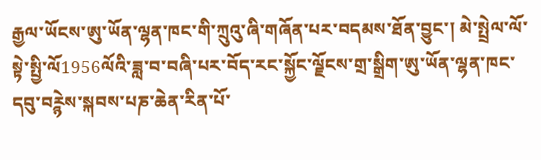རྒྱལ་ཡོངས་ཨུ་ཡོན་ལྷན་ཁང་གི་ཀྲུའུ་ཞི་གཞོན་པར་བདམས་ཐོན་བྱུང་། མེ་སྤྲེལ་ལོ་སྟེ་སྤྱི་ལོ1956ལོའི་ཟླ་བ་བཞི་པར་བོད་རང་སྐྱོང་ལྗོངས་གྲ་སྒྲིག་ཨུ་ཡོན་ལྷན་ཁང་དབུ་བཪྙེས་སྐབས་པཎ་ཆེན་རིན་པོ་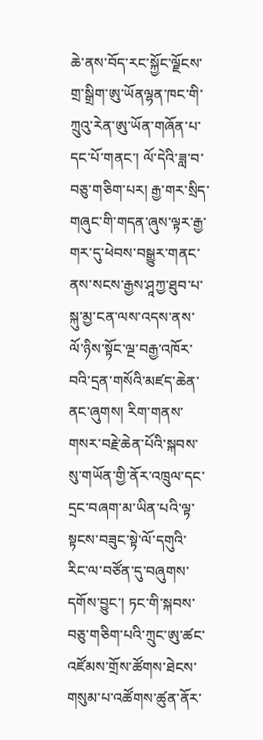ཆེ་ནས་བོད་རང་སྐྱོང་ལྗོངས་གྲ་སྒྲིག་ཨུ་ཡོནལྷན་ཁང་གི་ཀྲུའུ་རེན་ཨུ་ཡོན་གཞོན་པ་དང་པོ་གནང་། ལོ་དེའི་ཟླ་བ་བཅུ་གཅིག་པར། རྒྱ་གར་སྲིད་གཞུང་གི་གདན་ཞུས་ལྟར་རྒྱ་གར་དུ་ཕེབས་བསྒྱུར་གནང་ནས་སངས་རྒྱས་ཤཱཀྱ་ཐུབ་པ་སྐུ་མྱ་ངན་ལས་འདས་ནས་ལོ་ཉིས་སྟོང་ལྔ་བརྒྱ་འཁོར་བའི་དྲན་གསོའི་མཛད་ཆེན་ནང་ཞུགས། རིག་གནས་གསར་བརྗེ་ཆེན་པོའི་སྐབས་སུ་གཡོན་གྱི་ནོར་འཁྲུལ་དང་དྲང་བཞག་མ་ཡིན་པའི་ལྟ་སྟངས་བཟུང་སྟེ་ལོ་དགུའི་རིང་ལ་བཙོན་དུ་བཞུགས་དགོས་བྱུང་། ཏང་གི་སྐབས་བཅུ་གཅིག་པའི་ཀྲུང་ཨུ་ཚང་འཛོམས་གྲོས་ཚོགས་ཐེངས་གསུམ་པ་འཚོགས་ཚུན་ནོར་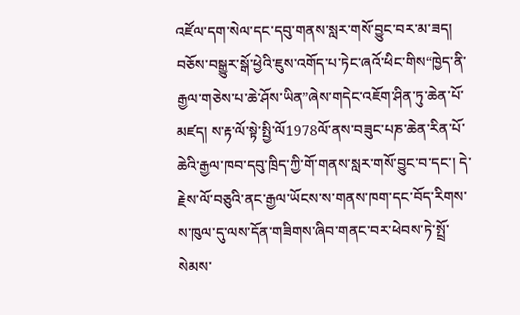འཛོལ་དག་སེལ་དང་དབུ་གནས་སླར་གསོ་བྱུང་བར་མ་ཟད། བཅོས་བསྒྱུར་སྒོ་ཕྱེའི་ཇུས་འགོད་པ་ཏེང་ཞའོ་ཕིང་གིས“ཁྱེད་ནི་རྒྱལ་གཅེས་པ་ཆེ་ཤོས་ཡིན”ཞེས་གདེང་འཇོག་ཤིན་ཏུ་ཆེན་པོ་མཛད། ས་རྟ་ལོ་སྟེ་སྤྱི་ལོ1978ལོ་ནས་བཟུང་པཎ་ཆེན་རིན་པོ་ཆེའི་རྒྱལ་ཁབ་དབུ་ཁྲིད་ཀྱི་གོ་གནས་སླར་གསོ་བྱུང་བ་དང་། དེ་རྗེས་ལོ་བཅུའི་ནང་རྒྱལ་ཡོངས་ས་གནས་ཁག་དང་བོད་རིགས་ས་ཁུལ་དུ་ལས་དོན་གཟིགས་ཞིབ་གནང་བར་ཕེབས་ཏེ་སྤྲོ་སེམས་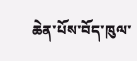ཆེན་པོས་བོད་ཁུལ་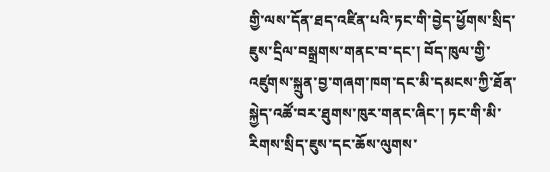གྱི་ལས་དོན་ཐད་འཛིན་པའི་ཏང་གི་བྱེད་ཕྱོགས་སྲིད་ཇུས་དྲིལ་བསྒྲགས་གནང་བ་དང་། བོད་ཁུལ་གྱི་འཛུགས་སྐྲུན་བྱ་གཞག་ཁག་དང་མི་དམངས་ཀྱི་ཐོན་སྐྱེད་འཚོ་བར་ཐུགས་ཁུར་གནང་ཞིང་། ཏང་གི་མི་རིགས་སྲིད་ཇུས་དང་ཆོས་ལུགས་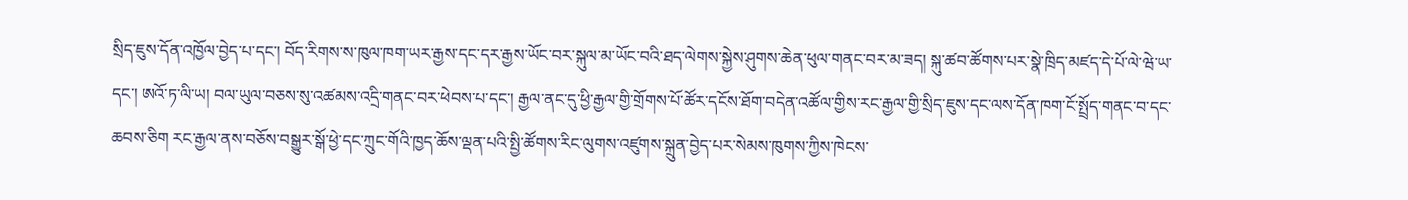སྲིད་ཇུས་དོན་འཁྱོལ་བྱེད་པ་དང་། བོད་རིགས་ས་ཁུལ་ཁག་ཡར་རྒྱས་དང་དར་རྒྱས་ཡོང་བར་སྐུལ་མ་ཡོང་བའི་ཐད་ལེགས་སྐྱེས་ཤུགས་ཆེན་ཕུལ་གནང་བར་མ་ཟད། སྐུ་ཚབ་ཚོགས་པར་སྣེ་ཁྲིད་མཛད་དེ་པོ་ལེ་ཝེ་ཡ་དང་། ཨའོ་ཏ་ལི་ཡ། བལ་ཡུལ་བཅས་སུ་འཚམས་འདྲི་གནང་བར་ཕེབས་པ་དང་། རྒྱལ་ནང་དུ་ཕྱི་རྒྱལ་གྱི་གྲོགས་པོ་ཚོར་དངོས་ཐོག་བདེན་འཚོལ་གྱིས་རང་རྒྱལ་གྱི་སྲིད་ཇུས་དང་ལས་དོན་ཁག་ངོ་སྤྲོད་གནང་བ་དང་ཆབས་ཅིག རང་རྒྱལ་ནས་བཅོས་བསྒྱུར་སྒོ་ཕྱེ་དང་ཀྲུང་གོའི་ཁྱད་ཆོས་ལྡན་པའི་སྤྱི་ཚོགས་རིང་ལུགས་འཛུགས་སྐྲུན་བྱེད་པར་སེམས་ཁུགས་ཀྱིས་ཁེངས་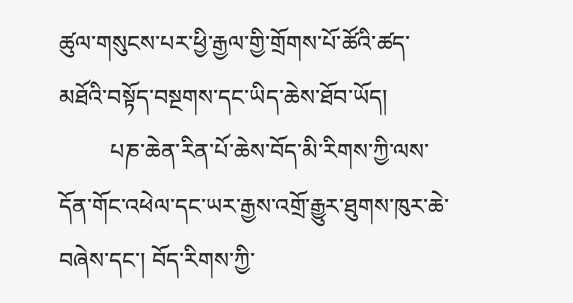ཚུལ་གསུངས་པར་ཕྱི་རྒྱལ་གྱི་གྲོགས་པོ་ཚོའི་ཚད་མཐོའི་བསྟོད་བསྔགས་དང་ཡིད་ཆེས་ཐོབ་ཡོད།
         པཎ་ཆེན་རིན་པོ་ཆེས་བོད་མི་རིགས་ཀྱི་ལས་དོན་གོང་འཕེལ་དང་ཡར་རྒྱས་འགྲོ་རྒྱུར་ཐུགས་ཁུར་ཆེ་བཞེས་དང་། བོད་རིགས་ཀྱི་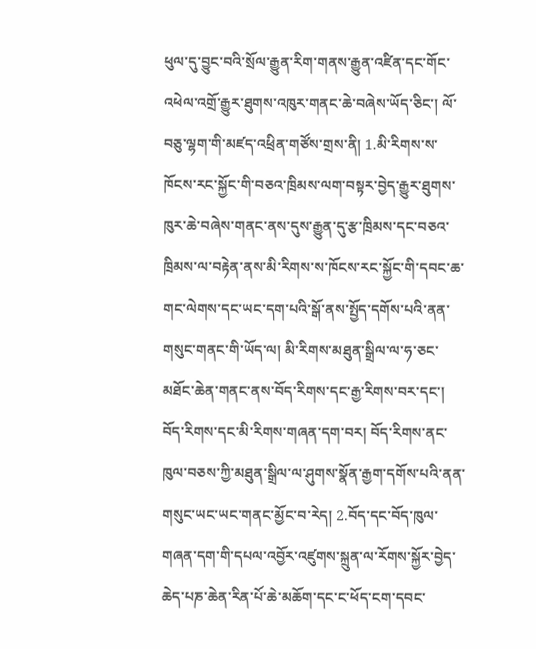ཕུལ་དུ་བྱུང་བའི་སྲོལ་རྒྱུན་རིག་གནས་རྒྱུན་འཛིན་དང་གོང་འཕེལ་འགྲོ་རྒྱུར་ཐུགས་འཁུར་གནང་ཆེ་བཞེས་ཡོད་ཅིང་། ལོ་བཅུ་ལྷག་གི་མཛད་འཕྲིན་གཙོས་གྲས་ནི། 1.མི་རིགས་ས་ཁོངས་རང་སྐྱོང་གི་བཅའ་ཁྲིམས་ལག་བསྟར་བྱེད་རྒྱུར་ཐུགས་ཁུར་ཆེ་བཞེས་གནང་ནས་དུས་རྒྱུན་དུ་རྩ་ཁྲིམས་དང་བཅའ་ཁྲིམས་ལ་བརྟེན་ནས་མི་རིགས་ས་ཁོངས་རང་སྐྱོང་གི་དབང་ཆ་གང་ལེགས་དང་ཡང་དག་པའི་སྒོ་ནས་སྤྱོད་དགོས་པའི་ནན་གསུང་གནང་གི་ཡོད་ལ། མི་རིགས་མཐུན་སྒྲིལ་ལ་ཧ་ཅང་མཐོང་ཆེན་གནང་ནས་བོད་རིགས་དང་རྒྱ་རིགས་བར་དང་། བོད་རིགས་དང་མི་རིགས་གཞན་དག་བར། བོད་རིགས་ནང་ཁུལ་བཅས་ཀྱི་མཐུན་སྒྲིལ་ལ་ཤུགས་སྣོན་རྒྱག་དགོས་པའི་ནན་གསུང་ཡང་ཡང་གནང་མྱོང་བ་རེད། 2.བོད་དང་བོད་ཁུལ་གཞན་དག་གི་དཔལ་འབྱོར་འཛུགས་སྐྲུན་ལ་རོགས་སྐྱོར་བྱེད་ཆེད་པཎ་ཆེན་རིན་པོ་ཆེ་མཆོག་དང་ང་ཕོད་ངག་དབང་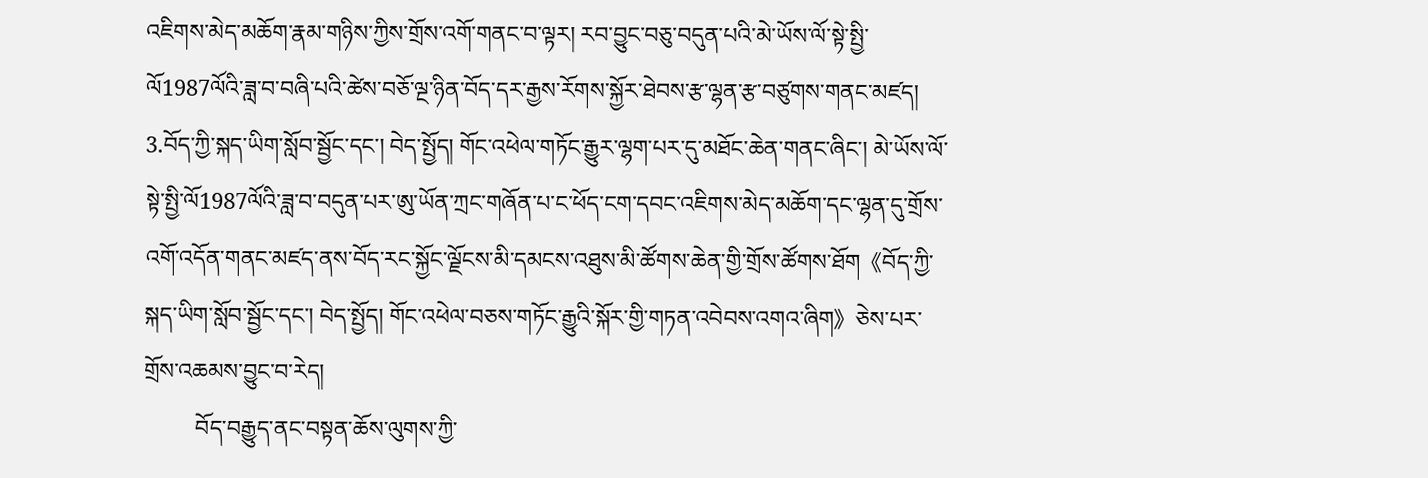འཇིགས་མེད་མཆོག་རྣམ་གཉིས་ཀྱིས་གྲོས་འགོ་གནང་བ་ལྟར། རབ་བྱུང་བཅུ་བདུན་པའི་མེ་ཡོས་ལོ་སྟེ་སྤྱི་ལོ1987ལོའི་ཟླ་བ་བཞི་པའི་ཚེས་བཅོ་ལྔ་ཉིན་བོད་དར་རྒྱས་རོགས་སྐྱོར་ཐེབས་རྩ་ལྷན་རྩ་བཙུགས་གནང་མཛད། 3.བོད་ཀྱི་སྐད་ཡིག་སློབ་སྦྱོང་དང་། བེད་སྤྱོད། གོང་འཕེལ་གཏོང་རྒྱུར་ལྷག་པར་དུ་མཐོང་ཆེན་གནང་ཞིང་། མེ་ཡོས་ལོ་སྟེ་སྤྱི་ལོ1987ལོའི་ཟླ་བ་བདུན་པར་ཨུ་ཡོན་ཀྲང་གཞོན་པ་ང་ཕོད་ངག་དབང་འཇིགས་མེད་མཆོག་དང་ལྷན་དུ་གྲོས་འགོ་འདོན་གནང་མཛད་ནས་བོད་རང་སྐྱོང་ལྗོངས་མི་དམངས་འཐུས་མི་ཚོགས་ཆེན་གྱི་གྲོས་ཚོགས་ཐོག《བོད་ཀྱི་སྐད་ཡིག་སློབ་སྦྱོང་དང་། བེད་སྤྱོད། གོང་འཕེལ་བཅས་གཏོང་རྒྱུའི་སྐོར་གྱི་གཏན་འབེབས་འགའ་ཞིག》ཅེས་པར་གྲོས་འཆམས་བྱུང་བ་རེད།
         བོད་བརྒྱུད་ནང་བསྟན་ཆོས་ལུགས་ཀྱི་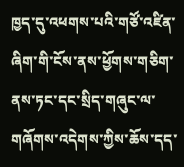ཁྱད་དུ་འཕགས་པའི་གཙོ་འཛིན་ཞིག་གི་ངོས་ནས་ཕྱོགས་གཅིག་ནས་ཏང་དང་སྲིད་གཞུང་ལ་གཞོགས་འདེགས་ཀྱིས་ཆོས་དད་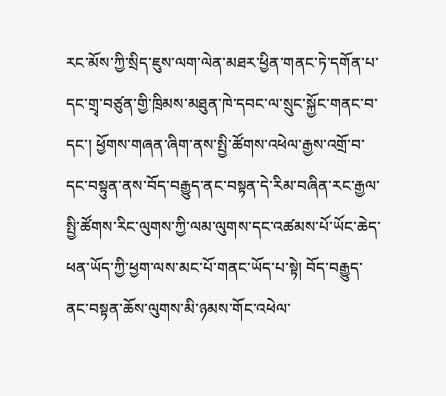རང་མོས་ཀྱི་སྲིད་ཇུས་ལག་ལེན་མཐར་ཕྱིན་གནང་ཏེ་དགོན་པ་དང་གྲྭ་བཙུན་གྱི་ཁྲིམས་མཐུན་ཁེ་དབང་ལ་སྲུང་སྐྱོང་གནང་བ་དང་། ཕྱོགས་གཞན་ཞིག་ནས་སྤྱི་ཚོགས་འཕེལ་རྒྱས་འགྲོ་བ་དང་བསྟུན་ནས་བོད་བརྒྱུད་ནང་བསྟན་དེ་རིམ་བཞིན་རང་རྒྱལ་སྤྱི་ཚོགས་རིང་ལུགས་ཀྱི་ལམ་ལུགས་དང་འཚམས་པོ་ཡོང་ཆེད་ཕན་ཡོད་ཀྱི་ཕྱག་ལས་མང་པོ་གནང་ཡོད་པ་སྟེ། བོད་བརྒྱུད་ནང་བསྟན་ཆོས་ལུགས་མི་ཉམས་གོང་འཕེལ་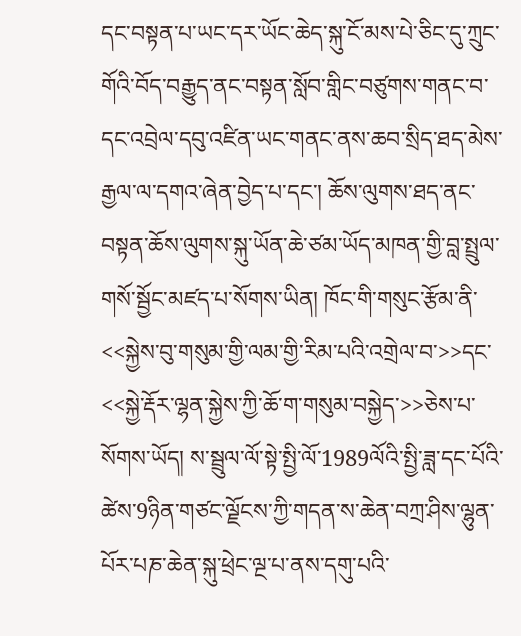དང་བསྟན་པ་ཡང་དར་ཡོང་ཆེད་སྐུ་ངོ་མས་པེ་ཅིང་དུ་ཀྲུང་གོའི་བོད་བརྒྱུད་ནང་བསྟན་སློབ་གླིང་བཙུགས་གནང་བ་དང་འབྲེལ་དབུ་འཛིན་ཡང་གནང་ནས་ཆབ་སྲིད་ཐད་མེས་རྒྱལ་ལ་དགའ་ཞེན་བྱེད་པ་དང་། ཆོས་ལུགས་ཐད་ནང་བསྟན་ཆོས་ལུགས་སྐུ་ཡོན་ཆེ་ཙམ་ཡོད་མཁན་གྱི་བླ་སྤྲུལ་གསོ་སྦྱོང་མཛད་པ་སོགས་ཡིན། ཁོང་གི་གསུང་རྩོམ་ནི་<<སྐྱེས་བུ་གསུམ་གྱི་ལམ་གྱི་རིམ་པའི་འགྲེལ་བ་>>དང་<<སྐྱེ་རྡོར་ལྷན་སྐྱེས་ཀྱི་ཆོ་ག་གསུམ་བསྐྱེད་>>ཅེས་པ་སོགས་ཡོད། ས་སྦྲུལ་ལོ་སྟེ་སྤྱི་ལོ་1989ལོའི་སྤྱི་ཟླ་དང་པོའི་ཚེས་9ཉིན་གཙང་ལྗོངས་ཀྱི་གདན་ས་ཆེན་བཀྲ་ཤིས་ལྷུན་པོར་པཎ་ཆེན་སྐུ་ཕྲེང་ལྔ་པ་ནས་དགུ་པའི་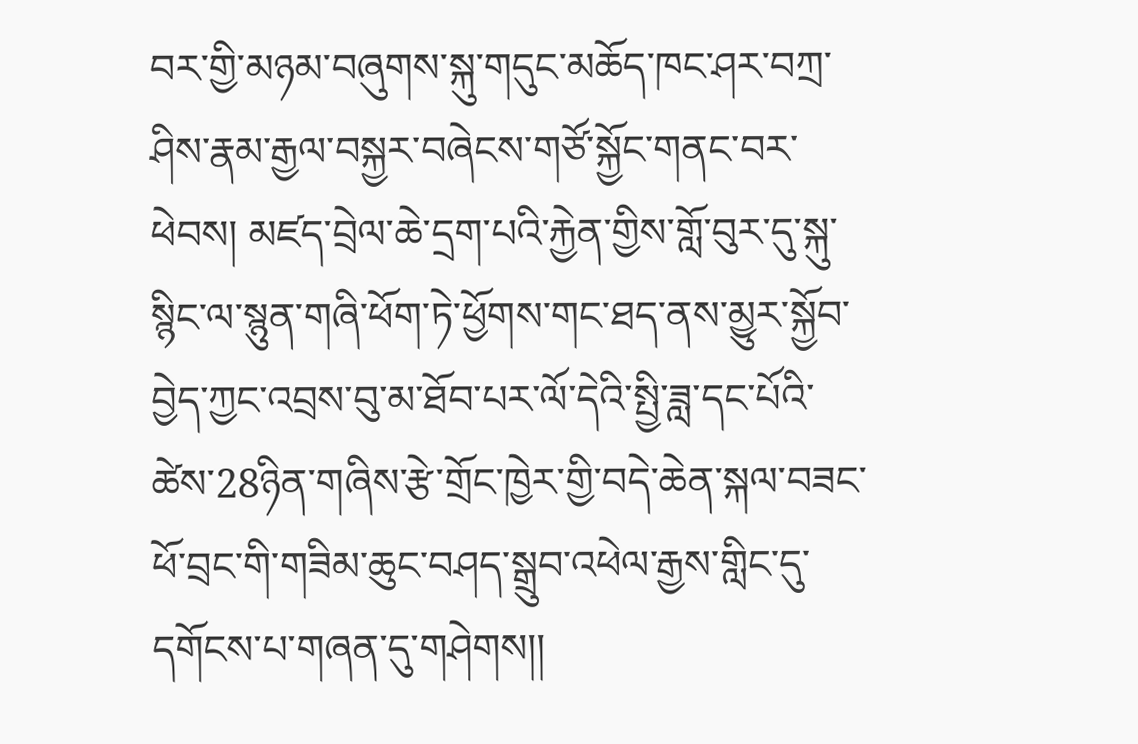བར་གྱི་མཉམ་བཞུགས་སྐུ་གདུང་མཆོད་ཁང་ཤར་བཀྲ་ཤིས་རྣམ་རྒྱལ་བསྐྱར་བཞེངས་གཙོ་སྐྱོང་གནང་བར་ཕེབས། མཛད་བྲེལ་ཆེ་དྲག་པའི་རྐྱེན་གྱིས་གློ་བུར་དུ་སྐུ་སྙིང་ལ་སྙུན་གཞི་ཕོག་ཏེ་ཕྱོགས་གང་ཐད་ནས་མྱུར་སྐྱོབ་བྱེད་ཀྱང་འབྲས་བུ་མ་ཐོབ་པར་ལོ་དེའི་སྤྱི་ཟླ་དང་པོའི་ཚེས་28ཉིན་གཞིས་རྩེ་གྲོང་ཁྱེར་གྱི་བདེ་ཆེན་སྐལ་བཟང་ཕོ་བྲང་གི་གཟིམ་ཆུང་བཤད་སྒྲུབ་འཕེལ་རྒྱས་གླིང་དུ་དགོངས་པ་གཞན་དུ་གཤེགས།།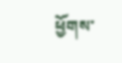ཕྱོགས་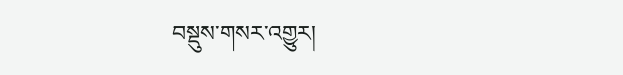བསྡུས་གསར་འགྱུར།